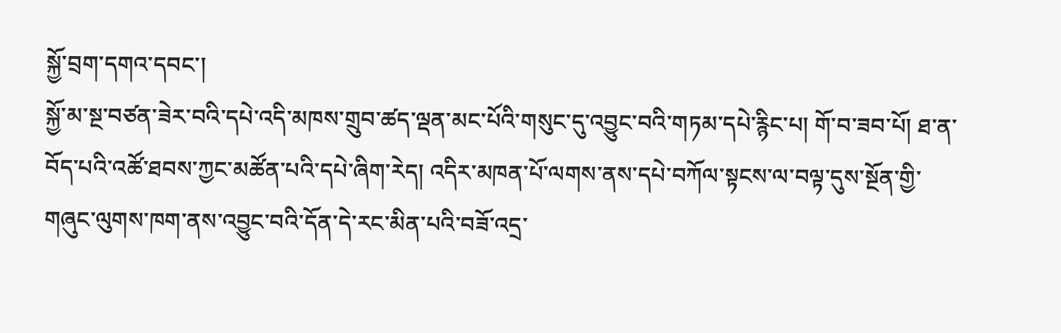སྐྱོ་བྲག་དགའ་དབང་།
སྐྱོ་མ་སྔ་བཙན་ཟེར་བའི་དཔེ་འདི་མཁས་གྲུབ་ཚད་ལྡན་མང་པོའི་གསུང་དུ་འབྱུང་བའི་གཏམ་དཔེ་རྙིང་པ། གོ་བ་ཟབ་པོ། ཐ་ན་བོད་པའི་འཚོ་ཐབས་ཀྱང་མཚོན་པའི་དཔེ་ཞིག་རེད། འདིར་མཁན་པོ་ལགས་ནས་དཔེ་བཀོལ་སྟངས་ལ་བལྟ་དུས་སྔོན་གྱི་གཞུང་ལུགས་ཁག་ནས་འབྱུང་བའི་དོན་དེ་རང་མིན་པའི་བཟོ་འདྲ་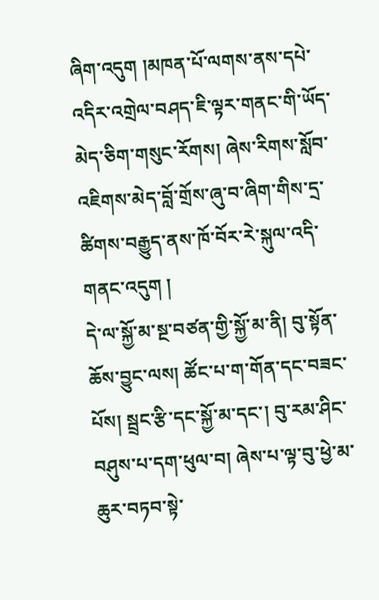ཞིག་འདུག །མཁན་པོ་ལགས་ནས་དཔེ་འདིར་འགྲེལ་བཤད་ཇི་ལྟར་གནང་གི་ཡོད་མེད་ཅིག་གསུང་རོགས། ཞེས་རིགས་སློབ་འཇིགས་མེད་བློ་གྲོས་ཞུ་བ་ཞིག་གིས་དྲ་ཚིགས་བརྒྱུད་ནས་ཁོ་བོར་རེ་སྐུལ་འདི་གནང་འདུག །
དེ་ལ་སྐྱོ་མ་སྔ་བཙན་གྱི་སྐྱོ་མ་ནི། བུ་སྟོན་ཆོས་བྱུང་ལས། ཚོང་པ་ག་གོན་དང་བཟང་པོས། སྦྲང་རྩི་དང་སྐྱོ་མ་དང་། བུ་རམ་ཤིང་བཤུས་པ་དག་ཕུལ་བ། ཞེས་པ་ལྟ་བུ་ཕྱེ་མ་ཆུར་བཏབ་སྟེ་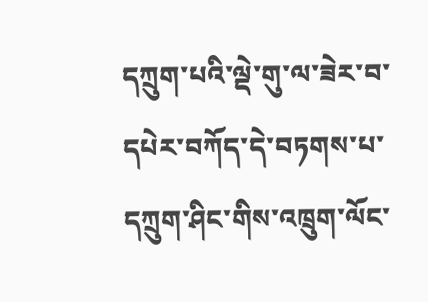དཀྲུག་པའི་ལྡེ་གུ་ལ་ཟེར་བ་དཔེར་བཀོད་དེ་བཏགས་པ་དཀྲུག་ཤིང་གིས་འཁྲུག་ལོང་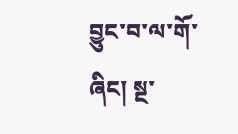བྱུང་བ་ལ་གོ་ཞིང། སྔ་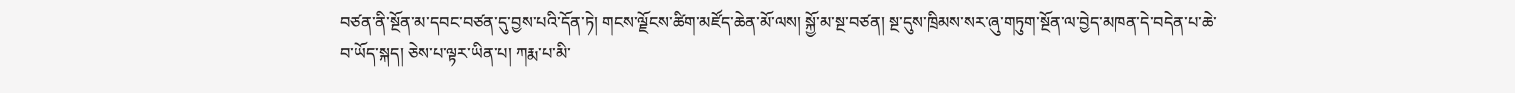བཙན་ནི་སྔོན་མ་དབང་བཙན་དུ་བྱས་པའི་དོན་ཏེ། གངས་ལྗོངས་ཚིག་མཛོད་ཆེན་མོ་ལས། སྐྱོ་མ་སྔ་བཙན། སྔ་དུས་ཁྲིམས་སར་ཞུ་གཏུག་སྔོན་ལ་བྱེད་མཁན་དེ་བདེན་པ་ཆེ་བ་ཡོད་སྐད། ཅེས་པ་ལྟར་ཡིན་པ། ཀརྨ་པ་མི་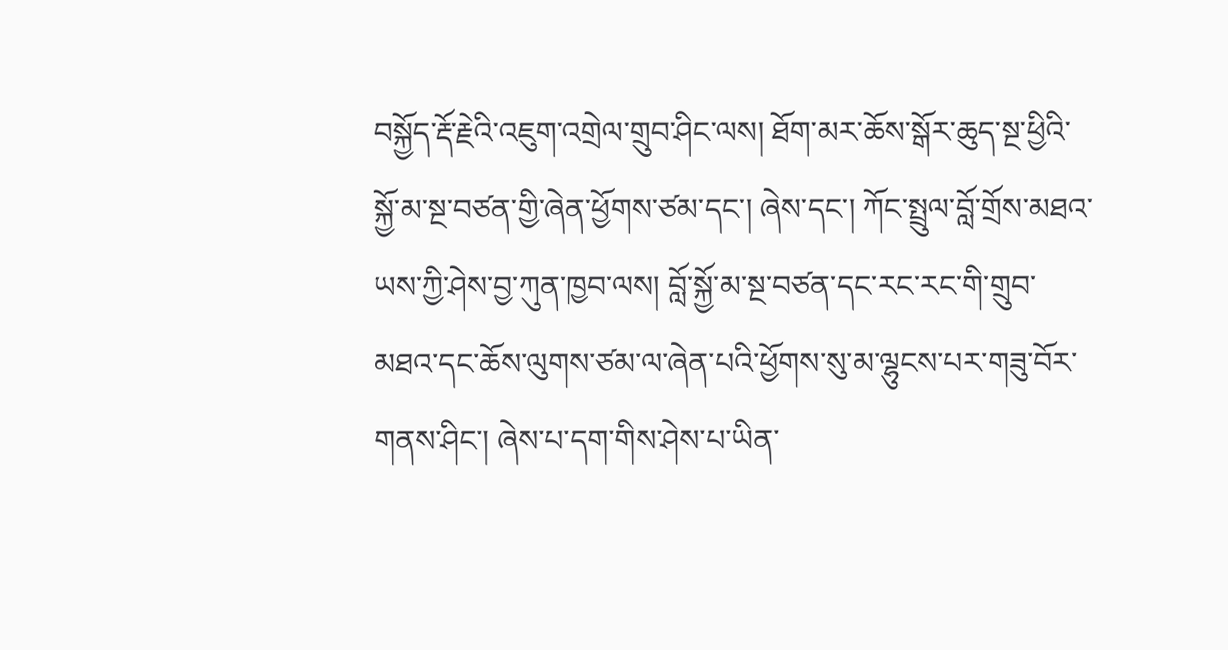བསྐྱོད་རྡོ་རྗེའི་འཇུག་འགྲེལ་གྲུབ་ཤིང་ལས། ཐོག་མར་ཆོས་སྒོར་ཆུད་སྔ་ཕྱིའི་སྐྱོ་མ་སྔ་བཙན་གྱི་ཞེན་ཕྱོགས་ཙམ་དང་། ཞེས་དང་། ཀོང་སྤྲུལ་བློ་གྲོས་མཐའ་ཡས་ཀྱི་ཤེས་བྱ་ཀུན་ཁྱབ་ལས། བློ་སྐྱོ་མ་སྔ་བཙན་དང་རང་རང་གི་གྲུབ་མཐའ་དང་ཆོས་ལུགས་ཙམ་ལ་ཞེན་པའི་ཕྱོགས་སུ་མ་ལྷུངས་པར་གཟུ་བོར་གནས་ཤིང་། ཞེས་པ་དག་གིས་ཤེས་པ་ཡིན་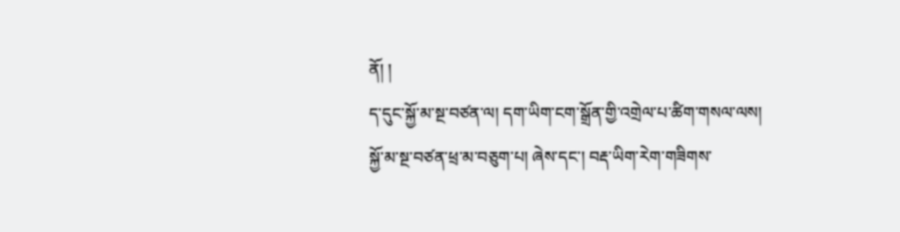ནོ། །
ད་དུང་སྐྱོ་མ་སྔ་བཙན་ལ། དག་ཡིག་ངག་སྒྲོན་གྱི་འགྲེལ་པ་ཚིག་གསལ་ལས། སྐྱོ་མ་སྔ་བཙན་ཕྲ་མ་བཅུག་པ། ཞེས་དང་། བརྡ་ཡིག་རེག་གཟིགས་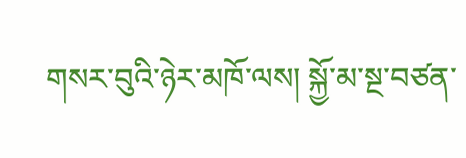གསར་བུའི་ཉེར་མཁོ་ལས། སྐྱོ་མ་སྔ་བཙན་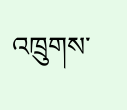འཁྲུགས་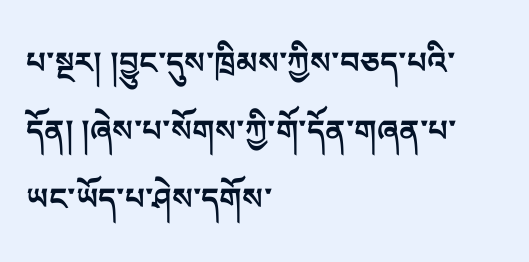པ་སྔར། །བྱུང་དུས་ཁྲིམས་ཀྱིས་བཅད་པའི་དོན། །ཞེས་པ་སོགས་ཀྱི་གོ་དོན་གཞན་པ་ཡང་ཡོད་པ་ཤེས་དགོས་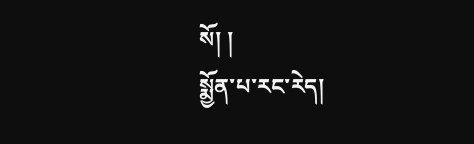སོ། །
སྨྱོན་པ་རང་རེད།